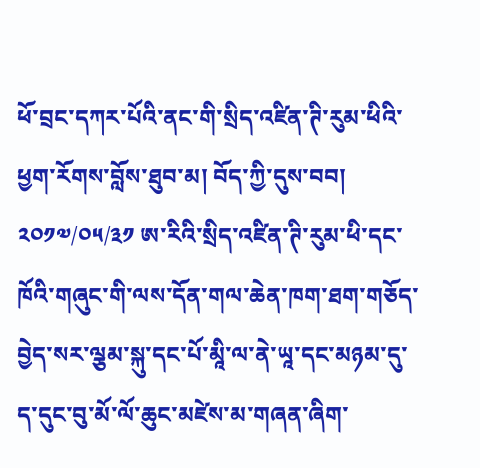ཕོ་བྲང་དཀར་པོའི་ནང་གི་སྲིད་འཛིན་ཊི་རུམ་ཕིའི་ཕྱག་རོགས་བློས་ཐུབ་མ། བོད་ཀྱི་དུས་བབ། ༢༠༡༧/༠༥/༣༡ ཨ་རིའི་སྲིད་འཛིན་ཊི་རུམ་ཕི་དང་ཁོའི་གཞུང་གི་ལས་དོན་གལ་ཆེན་ཁག་ཐག་གཅོད་བྱེད་སར་ལྕམ་སྐུ་དང་པོ་མཱི་ལ་ནེ་ཡཱ་དང་མཉམ་དུ་ད་དུང་བུ་མོ་ལོ་ཆུང་མཛེས་མ་གཞན་ཞིག་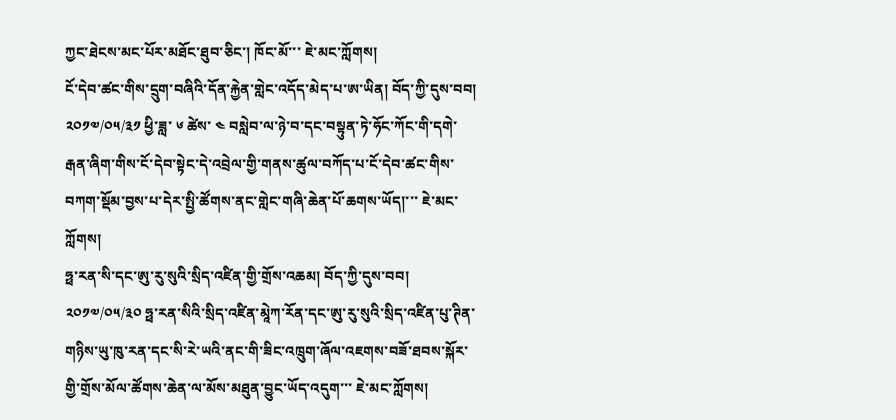ཀྱང་ཐེངས་མང་པོར་མཐོང་ཐུབ་ཅིང་། ཁོང་མོ་་་ ཇེ་མང་ཀློགས།
ངོ་དེབ་ཚང་གིས་དྲུག་བཞིའི་དོན་རྐྱེན་གླེང་འདོད་མེད་པ་ཨ་ཡིན། བོད་ཀྱི་དུས་བབ། ༢༠༡༧/༠༥/༣༡ ཕྱི་ཟླ་ ༦ ཚེས་ ༤ བསླེབ་ལ་ཉེ་བ་དང་བསྟུན་ཏེ་ཧོང་ཀོང་གི་དགེ་རྒན་ཞིག་གིས་ངོ་དེབ་སྟེང་དེ་འབྲེལ་གྱི་གནས་ཚུལ་བཀོད་པ་ངོ་དེབ་ཚང་གིས་བཀག་སྡོམ་བྱས་པ་དེར་སྤྱི་ཚོགས་ནང་གླེང་གཞི་ཆེན་པོ་ཆགས་ཡོད།་་་ ཇེ་མང་ཀློགས།
ཧྥ་རན་སི་དང་ཨུ་རུ་སུའི་སྲིད་འཛིན་གྱི་གྲོས་འཆམ། བོད་ཀྱི་དུས་བབ། ༢༠༡༧/༠༥/༣༠ ཧྥ་རན་སིའི་སྲིད་འཛིན་མཱེཀ་རོན་དང་ཨུ་རུ་སུའི་སྲིད་འཛིན་པུ་ཊིན་གཉིས་ཡུ་ཁུ་རན་དང་སི་རེ་ཡའི་ནང་གི་ཟིང་འཁྲུག་ཞོལ་འཇགས་བཟོ་ཐབས་སྐོར་གྱི་གྲོས་མོལ་ཚོགས་ཆེན་ལ་མོས་མཐུན་བྱུང་ཡོད་འདུག་་་ ཇེ་མང་ཀློགས།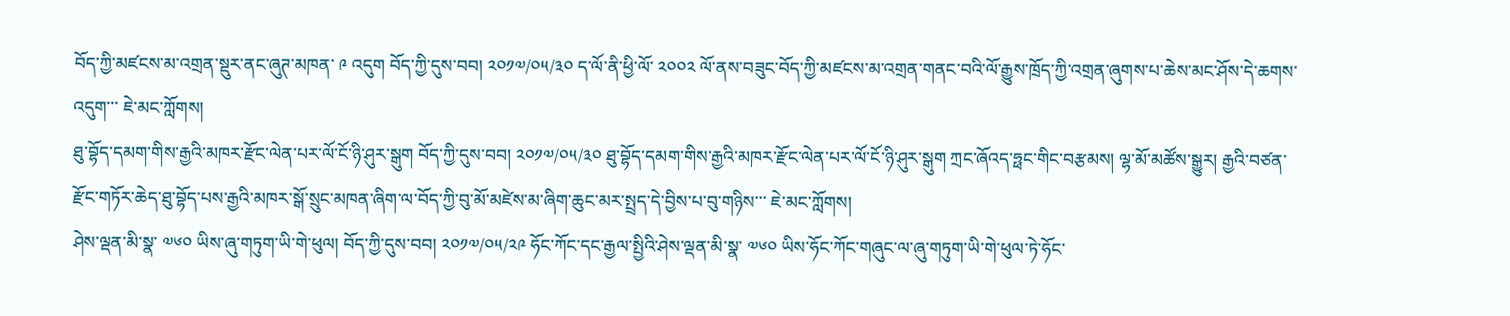བོད་ཀྱི་མཛངས་མ་འགྲན་སྡུར་ནང་ཞུཊ་མཁན་ ༩ འདུག བོད་ཀྱི་དུས་བབ། ༢༠༡༧/༠༥/༣༠ ད་ལོ་ནི་ཕྱི་ལོ་ ༢༠༠༢ ལོ་ནས་བཟུང་བོད་ཀྱི་མཛངས་མ་འགྲན་གནང་བའི་ལོ་རྒྱུས་ཁྲོད་ཀྱི་འགྲན་ཞུགས་པ་ཆེས་མང་ཤོས་དེ་ཆགས་འདུག་་་ ཇེ་མང་ཀློགས།
ཐུ་བྷོད་དམག་གིས་རྒྱའི་མཁར་རྫོང་ལེན་པར་ལོ་ངོ་ཉི་ཤུར་སྒུག བོད་ཀྱི་དུས་བབ། ༢༠༡༧/༠༥/༣༠ ཐུ་བྷོད་དམག་གིས་རྒྱའི་མཁར་རྫོང་ལེན་པར་ལོ་ངོ་ཉི་ཤུར་སྒུག ཀྲང་ཞོའད་ཧྥང་གིང་བརྩམས། ལྷ་མོ་མཚོས་སྒྱུར། རྒྱའི་བཙན་རྫོང་གཏོར་ཆེད་ཐུ་བྷོད་པས་རྒྱའི་མཁར་སྒོ་སྲུང་མཁན་ཞིག་ལ་བོད་ཀྱི་བུ་མོ་མཛེས་མ་ཞིག་ཆུང་མར་སྤྲད་དེ་བྱིས་པ་བུ་གཉིས་་་ ཇེ་མང་ཀློགས།
ཤེས་ལྡན་མི་སྣ་ ༧༦༠ ཡིས་ཞུ་གཏུག་ཡི་གེ་ཕུལ། བོད་ཀྱི་དུས་བབ། ༢༠༡༧/༠༥/༢༩ ཧོང་ཀོང་དང་རྒྱལ་སྤྱིའི་ཤེས་ལྡན་མི་སྣ་ ༧༦༠ ཡིས་ཧོང་ཀོང་གཞུང་ལ་ཞུ་གཏུག་ཡི་གེ་ཕུལ་ཏེ་ཧོང་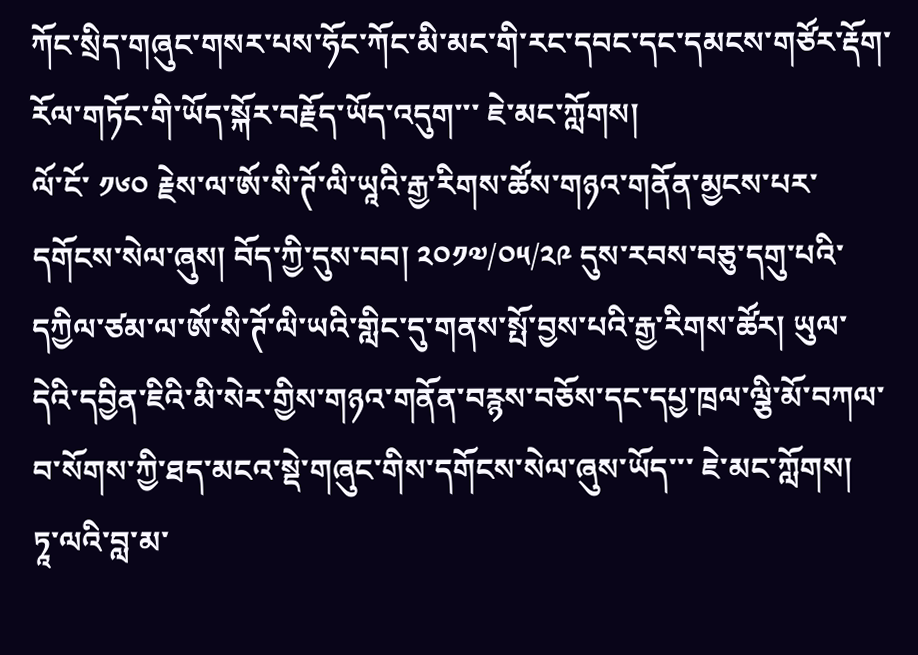ཀོང་སྲིད་གཞུང་གསར་པས་ཧོང་ཀོང་མི་མང་གི་རང་དབང་དང་དམངས་གཙོར་རྡོག་རོལ་གཏོང་གི་ཡོད་སྐོར་བརྗོད་ཡོད་འདུག་་་ ཇེ་མང་ཀློགས།
ལོ་ངོ་ ༡༦༠ རྗེས་ལ་ཨོ་སི་ཊོ་ལི་ཡཱའི་རྒྱ་རིགས་ཚོས་གཉའ་གནོན་མྱངས་པར་དགོངས་སེལ་ཞུས། བོད་ཀྱི་དུས་བབ། ༢༠༡༧/༠༥/༢༩ དུས་རབས་བཅུ་དགུ་པའི་དཀྱིལ་ཙམ་ལ་ཨོ་སི་ཊོ་ལི་ཡའི་གླིང་དུ་གནས་སྤོ་བྱས་པའི་རྒྱ་རིགས་ཚོར། ཡུལ་དེའི་དབྱིན་ཇིའི་མི་སེར་གྱིས་གཉའ་གནོན་བརྙས་བཅོས་དང་དཔྱ་ཁྲལ་ལྕི་མོ་བཀལ་བ་སོགས་ཀྱི་ཐད་མངའ་སྡེ་གཞུང་གིས་དགོངས་སེལ་ཞུས་ཡོད་་་ ཇེ་མང་ཀློགས།
ཏཱ་ལའི་བླ་མ་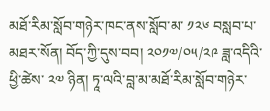མཐོ་རིམ་སློབ་གཉེར་ཁང་ནས་སློབ་མ་ ༡༢༦ བསླབ་པ་མཐར་སོན། བོད་ཀྱི་དུས་བབ། ༢༠༡༧/༠༥/༢༩ ཟླ་འདིའི་ཕྱི་ཚེས་ ༢༧ ཉིན། ཏཱ་ལའི་བླ་མ་མཐོ་རིམ་སློབ་གཉེར་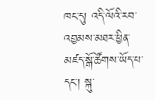ཁང་དུ། འདི་ལོའི་རབ་འབྱམས་མཐར་ཕྱིན་མཛད་སྒོ་ཚོགས་ཡོད་པ་དང་། སྐུ་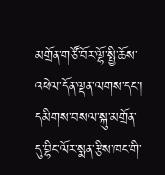མགྲོན་གཙོ་བོར་ལྷོ་སྤྱི་ཆོས་འཕེལ་དོན་ལྡན་ལགས་དང་། དམིགས་བསལ་སྐུ་མགྲོན་དུ་བྷིང་ལོར་སྨན་རྩིས་ཁང་གི་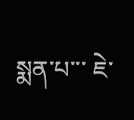སྨན་པ་་་ ཇེ་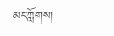མང་ཀློགས།